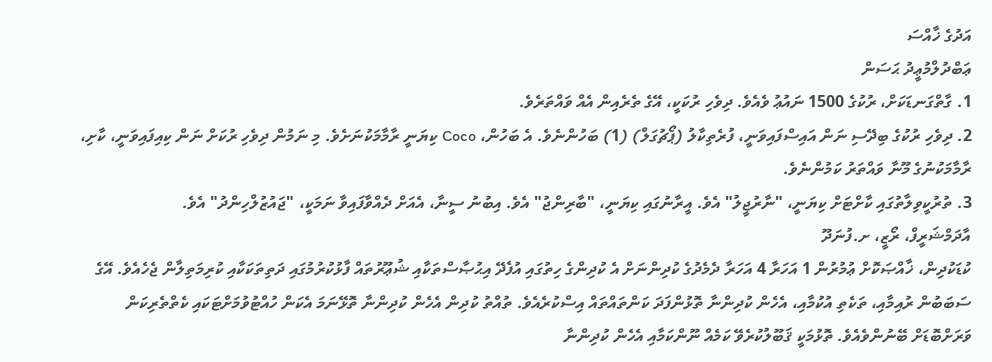އަދުގެ ޚާއްސަ
ޢަބްދުލްމުޢީދު ޙަސަން
1. ގާތްގަނޑަކަށް، ރުކުގެ 1500 ނައުޢު ވެއެވެ. ދިވެހި ރުކަކީ، އޭގެ ތެރެއިން އެއް ވައްތަރެވެ.
2. ދިވެހި ރުކުގެ ބިދޭސި ނަން އައިސްފައިވަނީ، ފުރެތިކާލު (ޕޯޗުގަލް) (1) ބަހުންނެވެ. އެ ބަހުން، Coco ކިޔަނީ ރާމާމަކުނަށެވެ. މި ނަމުން ދިވެހި ރުކަށް ނަން ކިއިފައިވަނީ، ކާށި، ރާމާމަކުނުގެ މޫނާ ވައްތަރު ކަމުންނެވެ.
3. ތުރުކީވިލާތުގައި ކާށްޓަށް ކިޔަނީ، "ނާރުޖީލު" އެވެ. އީރާނުގައި ކިޔަނީ، "ބާރިންޖު" އެވެ. އިބުނު ސީނާ، އެއަށް ދެއްވާފައިވާ ނަމަކީ، "ޖައުޒުލްހިންދު" އެވެ.
އާދަމްޝަރީފް، ރޯޒީ، ށ.ފުނަދޫ
ކުޑަކުދިން، ޚާއްޞަކޮށް ޢުމުރުން 1 އަހަރާ 4 އަހަރާ ދެމެދުގެ ކުދިންނަށް އެ ކުދިންގެ ހިތުގައި އުފެދޭ އިޙުޞާސްތަކާއި ޝުޢޫރުތައް ފާޅުކުރުމުގައި ދަތިތަކަކާއި ކުރިމަތިލާން ޖެހެއެވެ. އޭގެ ސަބަބުން ރުއިމާއި، ތަކެތި އުކުމާއި، އެހެން ކުދިންނާ ތޮޅުންފަދަ ކަންތައްތައް އިސްކުރެއެވެ. ތުއްތު ކުދިން އެހެން ކުދިންނާ ތޮޅޭނަމަ އެކަން ހުއްޓުވުމަށްޓަކައި ކެތްތެރިކަން ވަރަށްބޮޑަށް ބޭނުންވެއެވެ. ތޮޅުމަކީ ޤަބޫލުކުރެވޭ ކަމެއް ނޫންކަމާއި އެހެން ކުދިންނާ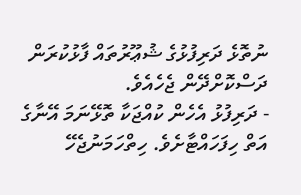ނުތޮޅެ ދަރިފުޅުގެ ޝުޢޫރުތައް ފާޅުކުރަން ދަސްކޮށްދޭން ޖެހެއެވެ.
- ދަރިފުޅު އެހެން ކުއްޖަކާ ތޮޅޭނަމަ އޭނާގެ އަތް ހިފަހައްޓާށެވެ. ހިތްހަމަނުޖެހޭ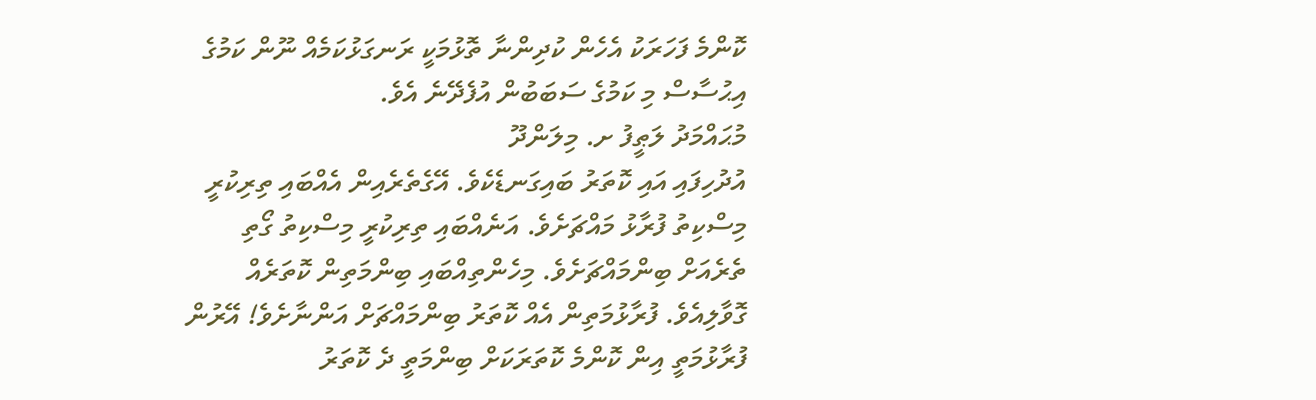ކޮންމެ ފަހަރަކު އެހެން ކުދިންނާ ތޮޅުމަކީ ރަނގަޅުކަމެއް ނޫން ކަމުގެ އިޙުސާސް މި ކަމުގެ ސަބަބުން އުފެދޭނެ އެވެ.
މުޙައްމަދު ލަޠީފު ށ. މިލަންދޫ
އުދުހިފައި އައި ކޮތަރު ބައިގަނޑެކެވެ. އޭގެތެރެއިން އެއްބައި ތިރިކުރީ މިސްކިތު ފުރާޅު މައްޗަށެވެ. އަނެއްބައި ތިރިކުރީ މިސްކިތު ގޯތި ތެރެއަށް ބިންމައްޗަށެވެ. މިހެންތިއްބައި ބިންމަތިން ކޮތަރެއް ގޮވާލިއެވެ. ފުރާޅުމަތިން އެއް ކޮތަރު ބިންމައްޗަށް އަންނާށެވެ! އޭރުން ފުރާޅުމަތީ އިން ކޮންމެ ކޮތަރަކަށް ބިންމަތީ ދެ ކޮތަރު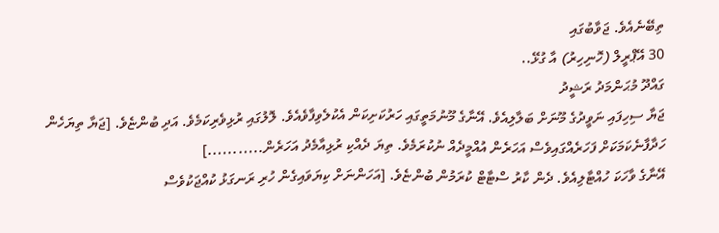ތިބޭނެއެވެ. ޖަވާބުގައި
30 އޭޕްރީލް (ހޮނިހިރު) އާ ގުޅޭ..
ގައްދޫ މުޙަންމަދު ރަޝީދު
ޖަޔާ ސިހިފައި ނަވީދުގެ މޫނަށް ބަލާލިއެވެ. އޭނާގެ މޫނުމަތީގައި ހަރުކަށިކަން އެކުލެވިފާވެއެވެ. ލޮލުގައި ރުޅިވެރިކަމެވެ. އަދި ބުންޏެވެ. [ޖަޔާ ތިޔަހެން ހަދާފާނެކަމަކަށް ފަހަރެއްގައިވެސް އަހަރެން އުއްމީދެއް ނުކުރަމެވެ. ތިޔަ ދެއްކި ރުޅިއާމެދު އަހަރެން...........]
އޭނާގެ ވާހަކަ ހުއްޓާލިއެވެ. ދެން ކާރު ސްޓާޓް ކުރަމުން ބުންޏެވެ. [އަހަންނަށް ކިޔަވައިގެން ހުރި ރަނގަޅު ކުއްޖަކުވެސް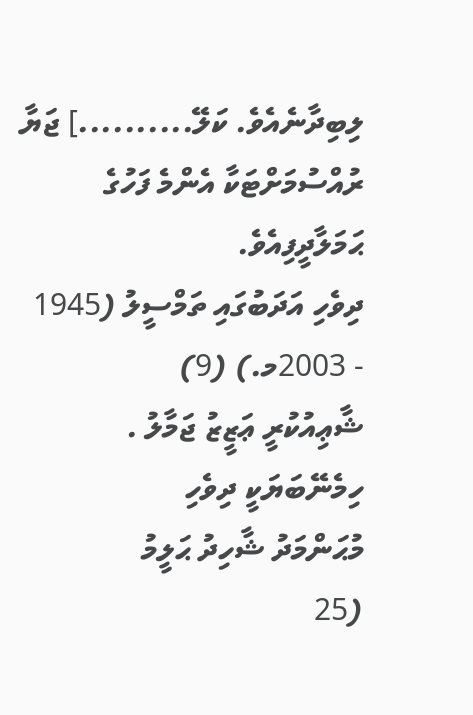ލިބިދާނެއެވެ. ކަލޭ..........] ޖަޔާ ރުއްސުމަށްޓަކާ އެންމެ ފަހުގެ ޙަމަލާދީފިއެވެ.
ދިވެހި އަދަބުގައި ތަމްސީލު (1945 - 2003މ.) (9)
ޝާޢިއުކުރީ ޢަޒީޒު ޖަމާލު . ހިމެނޭބަޔަކީ ދިވެހި
މުޙަންމަދު ޝާހިދު ޙަލީމު
(25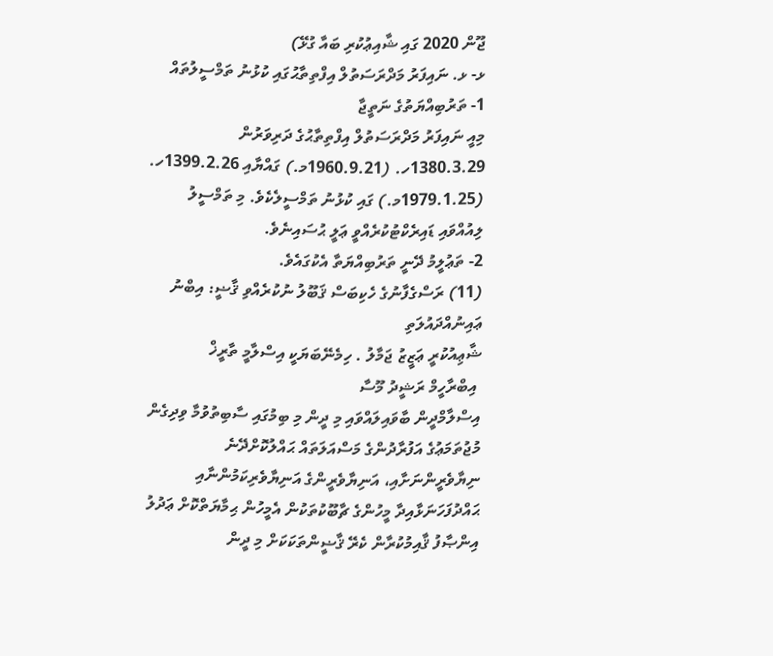ޖޫން 2020 ގައި ޝާއިޢުކުރި ބައާ ގުޅޭ)
ޅ- ޅ. ނައިފަރު މަދްރަސަތުލް އިފްތިތާޙުގައި ކުޅުނު ތަމްސީލުތައް
1- ތަރުބިއްޔަތުގެ ނަތީޖާ
މިއީ ނައިފަރު މަދްރަސަތުލް އިފްތިތާޙުގެ ދަރިވަރުން 1380.3.29ހ. (1960.9.21މ.) ގައްޔާއި 1399.2.26ހ. (1979.1.25މ.) ގައި ކުޅުނު ތަމްސީލެކެވެ. މި ތަމްސީލު ލިއުއްވައި ޑައިރެކްޓުކުރެއްވީ ޢަލީ ޙުސައިނެވެ.
2- ތަޢުލީމު ދޭނީ ތަރުބިއްޔަތާ އެކުގައެވެ.
(11) ރަސްގެފާނުގެ ހެކިބަސް ޤަބޫލު ނުކުރެއްވި ޤާޟީ: އިބްނު ޢައިނުއްދައުލަތި
ޝާޢިއުކުރީ ޢަޒީޒު ޖަމާލު . ހިމެނޭބަޔަކީ އިސްލާމީ ތާރީޚް
 އިބްރާހީމް ރަޝީދު މޫސާ
އިސްލާމްދީން ބާވައިލައްވައި މި ދީން މި ބިމުގައި ސާބިތުވުމާ ވިދިގެން މުޖުތަމަޢުގެ އަފުރާދުންގެ މަސްއަލަތައް ޙައްލުކޮށްދޭނެ ނިޔާވެރީންނަށާއި، އަނިޔާވެރީންގެ އަނިޔާވެރިކަމުންނާއި ޙައްދުފަހަނަޅާއިދާ މީހުންގެ ޗާބޫކުތަކުން އެމީހުން ޙިމާޔަތްކޮށް ޢަދުލު އިންޞާފު ޤާއިމުކުރާން ކެރޭ ޤާޟީންތަކަކަށް މި ދީން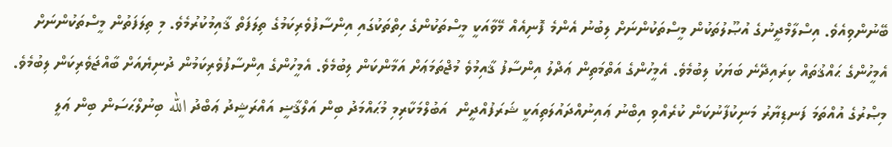ބޭނުންވިއެވެ. އިސްލާމްދީނުގެ އުޞޫލުތަކުން މީސްތަކުންނަށް ލިބުނު އެންމެ ފޮނިއެއް މޭވާއަކީ މީސްތަކުންގެ ހިތްތަކުގައި އިންސާފުވެރިކަމުގެ ތިލަފަތް ޤާއިމުކުރުމެވެ. މި ތިލަފަތުން މީސްތަކުންނަށް އެމީހުންގެ ޙައްޤުތައް ކިރައިދޭނެ ބަޔަކު ލިބުމެވެ. އެމީހުންގެ އަތްމަތިން ޢަދްލު އިންސާފު ޤާއިމުވެ މުޖްތަމަޢަށް އަމާންކަން ލިބުމެވެ. އެމީހުންގެ އިންސާފުވެރިކަމުން ދުނިޔެއަށް ބާއްޖަވެރިކަން ލިބުމެވެ.
މިޞްރުގެ އުއްތަމަ ފަނޑިޔާރު މަނިކުފާނުކަން ކުރެއްވި އިބްނު ޢައިނުއްދައުލަތިއަކީ ޝަރަފުއްދީން  އަބުލްމަކާރިމި މުޙައްމަދު ބިން އަލްޤާޟީ އައްރަޝީދު ޢަބްދު الله ބިނުލްޙަސަން ބިން ޢަލީ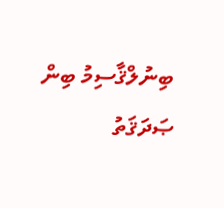ބިނުލްޤާސިމު ބިން ޞަދަޤަތު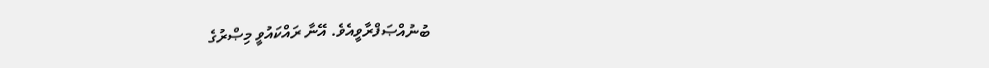ބުނުއްޞަފްރާވީއެވެ. އޭނާ ރައްކައުވީ މިޞްރުގެ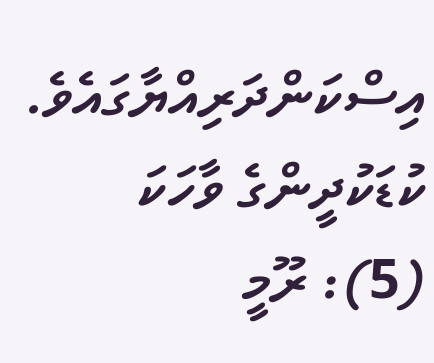އިސްކަންދަރިއްޔާގައެވެ.
ކުޑަކުދީންގެ ވާހަކަ (5): ރޫމީ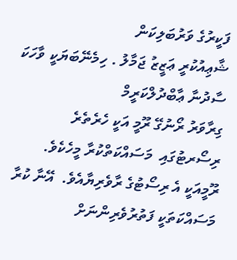ފަކީރުގެ ވަރުބަލިކަން
ޝާޢިއުކުރީ ޢަޒީޒު ޖަމާލު . ހިމެނޭބަޔަކީ ވާހަކަ
ސާދުނާ ޢާބްދުލްކަރީމް
ގިރާވަރު ރޯނުގޭ ރޫމީ އަކީ ހެރެތެރެ ރިސޯރޓުގައި  މަސައްކަތްކުރާ މީހެކެވެ. ރޫމީއަކީ އެ ރިސޯޓުގެ ރާވެރިޔާއެވެ.  އޭނާ ކުރާ މަސައްކަތަކީ ފަތުރުވެރިންނަށް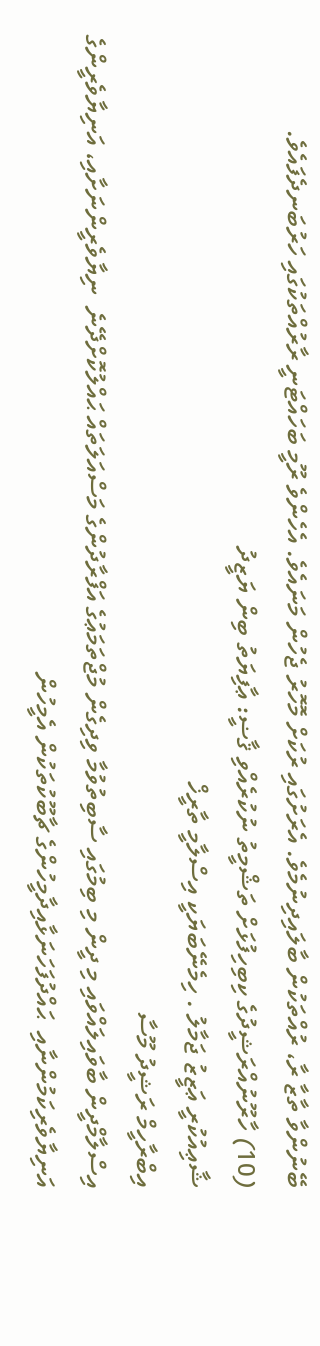ބޭނުންވާ ތާޒާ ރާ، ރުއްތަކުން ބާލައިދިނުމެވެ. އެރަށުގައި ރުކަށް މޮހޮރު ޖެހުން މަނައެވެ. އެހެންވެ ރޫމީ ބަހައްޓަނީ ރާރުއްތަކުގައި ހަރުބަނދެފައެވެ.
(10) ހާރޫނުއްރަޝީދުގެ ކިބިހިފުޅަށް ތަޝްމީތު ނުކުރެއްވި ޤާޟީ: ޢާފިޔަތު ބިން ޔަޒީދު
ޝާޢިއުކުރީ ޢަޒީޒު ޖަމާލު . ހިމެނޭބަޔަކީ އިސްލާމީ ތާރީޚް
އިބްރާހީމް ރަޝީދު މޫސާ
އިސްލާމްދީން ބާވައިލައްވައި މި ދީން މި ބިމުގައި ސާބިތުވުމާ ވިދިގެން މުޖްތަމަޢުގެ އަފްރާދުންގެ މަސްއަލަތައް ޙައްލުކޮށްދޭނެ  ނިޔާވެރީންނަށާއި، އަނިޔާވެރީންގެ އަނިޔާވެރިކަމުންނާއި  ޙައްދުފަހަނަޅާއިދާމީހުންގެ ޗާބޫކުތަކުން އެމީހުން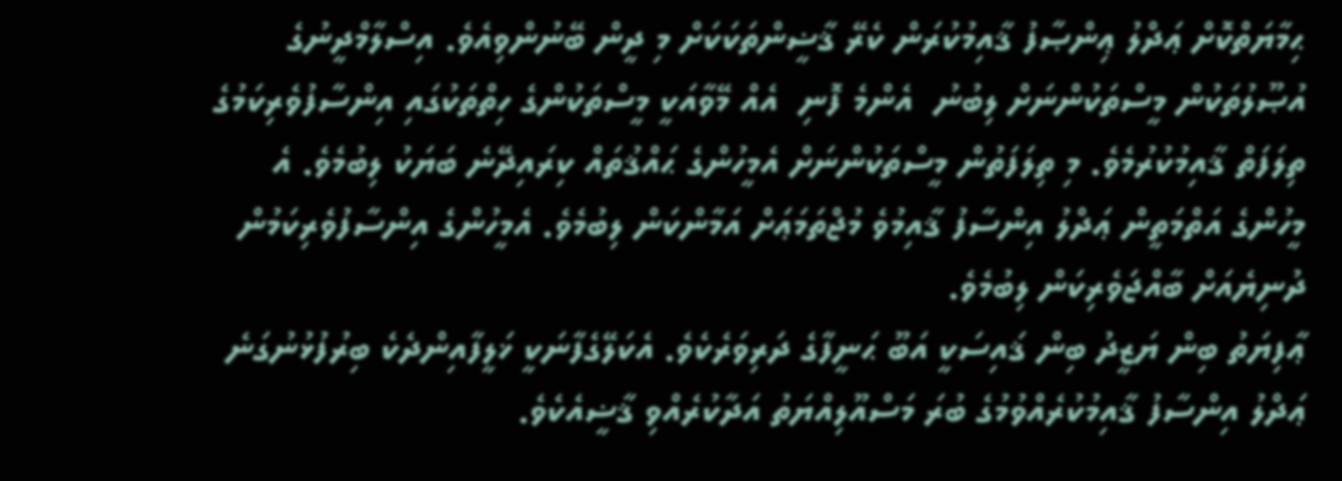ޙިމާޔަތްކޮށް ޢަދްލު ޢިންޞާފު ޤާއިމުކުރަން ކެރޭ ޤާޟީންތަކަކަށް މި ދީން ބޭނުންވިއެވެ. އިސްލާމްދީނުގެ އުޞޫލުތަކުން މީސްތަކުންނަށް ލިބުނު  އެންމެ ފޮނި  އެއް މޭވާއަކީ މީސްތަކުންގެ ހިތްތަކުގައި އިންސާފުވެރިކަމުގެ ތިލަފަތް ޤާއިމުކުރުމެވެ. މި ތިލަފަތުން މީސްތަކުންނަށް އެމީހުންގެ ޙައްޤުތައް ކިރައިދޭނެ ބަޔަކު ލިބުމެވެ. އެ މީހުންގެ އަތްމަތީން ޢަދްލު އިންސާފު ޤާއިމުވެ މުޖްތަމަޢަށް އަމާންކަން ލިބުމެވެ. އެމީހުންގެ އިންސާފުވެރިކަމުން ދުނިޔެއަށް ބާއްޖަވެރިކަން ލިބުމެވެ.
ޢާފިޔަތު ބިން ޔަޒީދު ބިން ޤައިސަކީ އަބޫ ޙަނީފާގެ ދަރިވަރެކެވެ. އެކަލޭގެފާނަކީ ޚަލީފާއިންދެކެ ބިރުފުޅުނުގަނެ ޢަދްލު އިންސާފު ޤާއިމުކުރެއްވުމުގެ ބުރަ މަސްއޫލިއްޔަތު އަދާކުރެއްވި ޤާޟީއެކެވެ.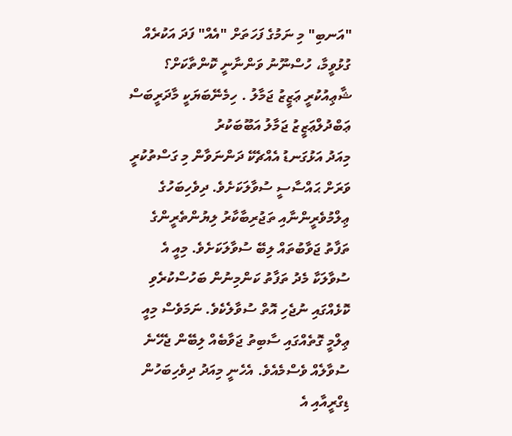"އަނބި" މި ނަމުގެ ފަހަތަށް "އެއް" ފަދަ އަކުރެއް ގުޅުވީމާ، ހުސްނޫނު ވަންނާނީ ކޮންތާކަށް؟
ޝާޢިއުކުރީ ޢަޒީޒު ޖަމާލު . ހިމެނޭބަޔަކީ މާދަރީބަސް
ޢަބްދުލްޢަޒީޒު ޖަމާލު އަބޫބަކުރު
މިއަދު އަޅުގަނޑު އެއްޗެކޭ ދަންނަވާން މި ގަސްތުކުރީ ވަރަށް ޙައްސާސީ ސުވާލަކަށެވެ. ދިވެހިބަހުގެ ޢިލްމުވެރީންނާއި ތަޖުރިބާކާރު ލިޔުންތެރީންގެ ތަފާތު ޖަވާބުތައް ލިބޭ ސުވާލަކަށެވެ. މިއީ އެ ސުވާލަކާ މެދު ތަފާތު ކަންމިނުން ބަހުސްކުރެވި ކޮޅެއްގައި ނުޖެހި އޮތް ސުވާލެކެވެ. ނަމަވެސް މިއީ ޢިލްމީ ގޮތެއްގައި ސާބިތު ޖަވާބެއް ލިބޭން ޖެހޭނެ ސުވާލެއް ވެސްމެއެވެ. އެހެނީ މިއަދު ދިވެހިބަހުން ޑިގްރީއާއި އެ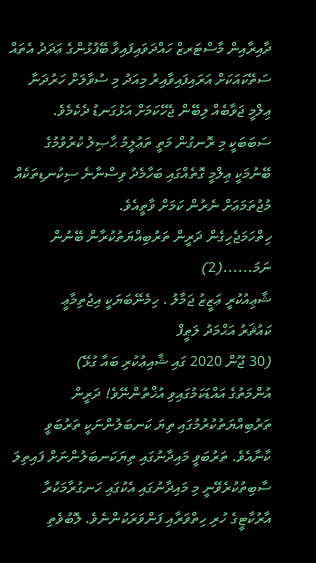ދާއިރާއިން މާސްޓަރޒް ހައްދަވައިފައިވާ ބޭފުޅުންގެ ޢަދަދު އެތައް ސަތޭކައަކަށް އަރައިފައިވާއިރު މިއަދު މި ސުވާލަށް ހަރުދަނާ ޢިލްމީ ޖަވާބެއް ލިބޭން ޖެހޭކަމަށް އަޅުގަނޑު ދެކެމެވެ. ސަބަބަކީ މި ރޮނގުން މަތީ ތަޢުލީމު ޙާޞިލު ކުރުވުމުގެ ބޭނުމަކީ ޢިލްމީ ގޮތެއްގައި ބަހާމެދު ވިސްނާނެ ސިކުނޑިތަކެއް މުޖުތަމަޢަށް ނެރުން ކަމަށް ވާތީއެވެ.
ހިތްހަމަޖެހިގެން ދަރީން ތަރުބިއްޔަތުކުރާން ބޭނުން ނަމަ......(2)
ޝާޢިއުކުރީ ޢަޒީޒު ޖަމާލު . ހިމެނޭބަޔަކީ އިޖުތިމާޢީ
ކައުޘަރު އަޙްމަދު ލަޠީފް
(30 ޖޫން 2020 ގައި ޝާއިޢުކުރި ބައާ ގުޅޭ)
އުންމަތުގެ އައްޑަކަމުގައިވި އުޚްތުންނޭވެ! ދަރީން ތަރުބިއްޔަތުކުރުމުގައި ތިޔަ ކަނބަލުންނަކީ ތަރުބަވީ ކާނާއެވެ. ތަރުބަވީ މައިދާނުގައި ތިޔަކަނބަލުންނަށް ފައިތިލަ ސާބިތުކުރެވޭނީ މި މައިދާނުގައި އެކުގައި ހަނގުރާމަކުރާ އާރުކާޓީގެ ހުރި ހިތްވަރާއި ފަންވަރަކުންނެވެ. ލޮބުވެތި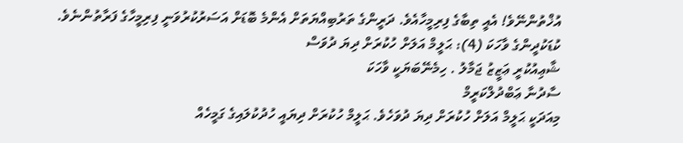އުޚްތުންނޭވެ! އެއީ ތިބާގެ ފިރިމީހާއެވެ. ދަރީންގެ ތަރުބިއްޔަތަށް އެންމެ ބޮޑަށް އަސަރުކުރުވަނީ ފިރިމީހާގެ ފަރާތުންނެވެ.
ކުޑަކުދީންގެ ވާހަކަ (4): ޙަލީމް އަލަށް ހުކުރަށް ދިޔަ ދުވަސް
ޝާޢިއުކުރީ ޢަޒީޒު ޖަމާލު . ހިމެނޭބަޔަކީ ވާހަކަ
ސާދުނާ ޢަބްދުލްކަރީމް
މިއަދަކީ ޙަލީމް އަލަށް ހުކުރަށް ދިޔަ ދުވަހެވެ. ޙަލީމް ހުކުރަށް ދިޔައީ ހުދުކުލައިގެ ގަމީހެއް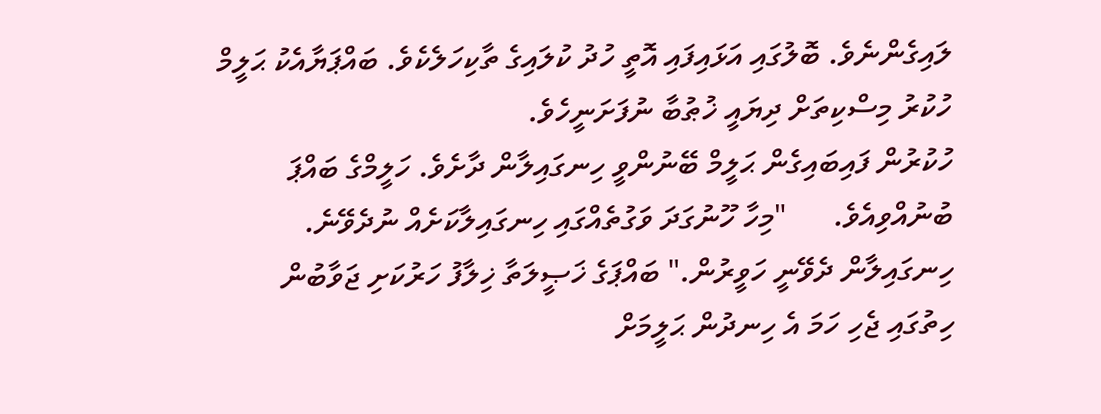ލައިގެންނެވެ. ބޮލުގައި އަޅައިފައި އޮތީ ހުދު ކުލައިގެ ތާކިހަލެކެވެ. ބައްޕަޔާއެކު ޙަލީމް ހުކުރު މިސްކިތަށް ދިޔައީ ޚުޠުބާ ނުފަށަނީހެވެ.
ހުކުރުން ފައިބައިގެން ޙަލީމް ބޭނުންވީ ހިނގައިލާން ދާށެވެ. ހަލީމްގެ ބައްޕަ ބުނުއްވިއެވެ.      "މިހާ ހޫނުގަދަ ވަގުތެއްގައި ހިނގައިލާކަށެއް ނުދެވޭނެ. ހިނގައިލާން ދެވޭނީ ހަވީރުން." ބައްޕަގެ ޚަޞީލަތާ ޚިލާފު ހަރުކަށި ޖަވާބުން ހިތުގައި ޖެހި ހަމަ އެ ހިނދުން ޙަލީމަށް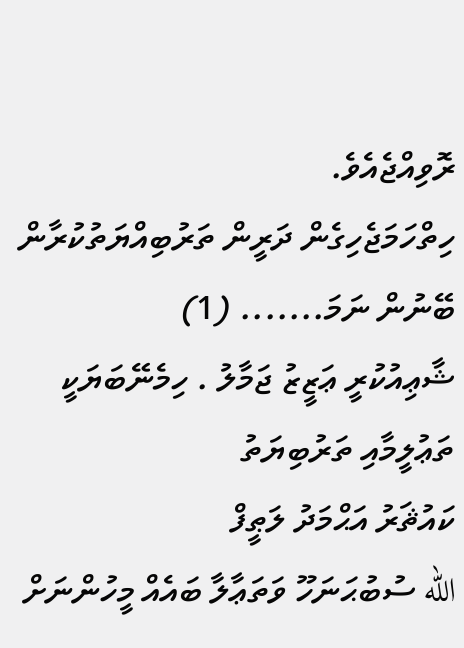ރޮވިއްޖެއެވެ.
ހިތްހަމަޖެހިގެން ދަރީން ތަރުބިއްޔަތުކުރާން ބޭނުން ނަމަ....... (1)
ޝާޢިއުކުރީ ޢަޒީޒު ޖަމާލު . ހިމެނޭބަޔަކީ ތަޢުލީމާއި ތަރުބިޔަތު
ކައުޘަރު އަޙްމަދު ލަޠީފް
الله ސުބުޙަނަހޫ ވަތަޢާލާ ބައެއް މީހުންނަށް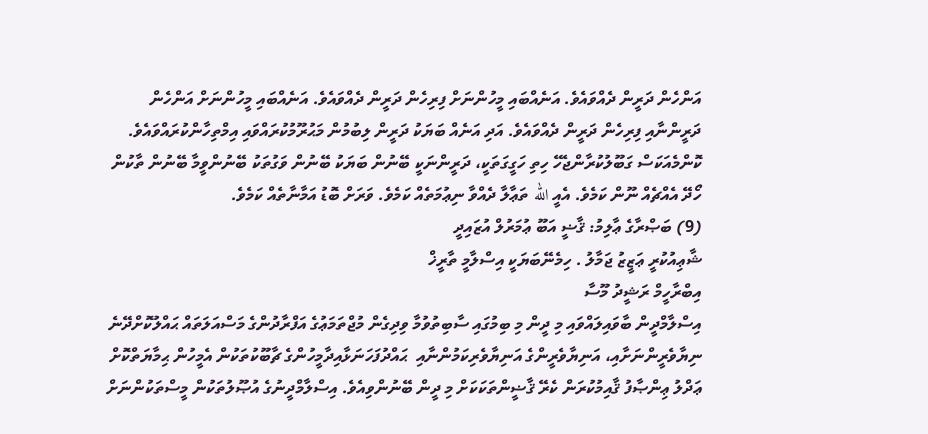އަންހެން ދަރީން ދެއްވައެވެ. އަނެއްބައި މީހުންނަށް ފިރިހެން ދަރީން ދެއްވައެވެ. އަނެއްބައި މީހުންނަށް އަންހެން ދަރީންނާއި ފިރިހެން ދަރީން ދެއްވައެވެ. އަދި އަނެއް ބަޔަކު ދަރީން ލިބުމުން މަޙުރޫމުކުރައްވައި އިމްތިހާންކުރައްވައެވެ. ކޮންމެއަކަސް ގަބޫލުކުރާންޖެހޭ ހިތި ހަގީގަތަކީ، ދަރީންނަކީ ބޭނުން ބަޔަކު ބޭނުން ވަގުތަކު ބޭނުންވީމާ ބޭނުން ތާކުން ހޯދޭ އެއްޗެއް ނޫން ކަމެވެ. އެއީ الله ތަޢާލާ ދެއްވާ ނިޢުމަތެއް ކަމެވެ. ވަރަށް ބޮޑު އަމާނާތެއް ކަމެވެ.
(9) ބަޞްރާގެ ޢާލިމު: ޤާޟީ އަބޫ ޢުމަރުލް އުޒައިދީ
ޝާޢިއުކުރީ ޢަޒީޒު ޖަމާލު . ހިމެނޭބަޔަކީ އިސްލާމީ ތާރީޚް
އިބްރާހީމް ރަޝީދު މޫސާ
އިސްލާމްދީން ބާވައިލައްވައި މި ދީން މި ބިމުގައި ސާބިތުވުމާ ވިދިގެން މުޖްތަމަޢުގެ އަފްރާދުންގެ މަސްއަލަތައް ޙައްލުކޮށްދޭނެ  ނިޔާވެރީންނަށާއި، އަނިޔާވެރީންގެ އަނިޔާވެރިކަމުންނާއި  ޙައްދުފަހަނަޅާއިދާމީހުންގެ ޗާބޫކުތަކުން އެމީހުން ޙިމާޔަތްކޮށް ޢަދްލު ޢިންޞާފު ޤާއިމުކުރަން ކެރޭ ޤާޟީންތަކަކަށް މި ދީން ބޭނުންވިއެވެ. އިސްލާމްދީނުގެ އުޞޫލުތަކުން މީސްތަކުންނަށް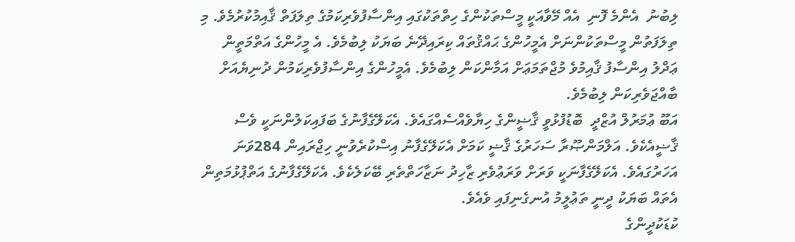ލިބުނު  އެންމެ ފޮނި  އެއް މޭވާއަކީ މީސްތަކުންގެ ހިތްތަކުގައި އިންސާފުވެރިކަމުގެ ތިލަފަތް ޤާއިމުކުރުމެވެ. މި ތިލަފަތުން މީސްތަކުންނަށް އެމީހުންގެ ޙައްޤުތައް ކިރައިދޭނެ ބަޔަކު ލިބުމެވެ. އެ މީހުންގެ އަތްމަތީން ޢަދްލު އިންސާފު ޤާއިމުވެ މުޖްތަމަޢަށް އަމާންކަން ލިބުމެވެ. އެމީހުންގެ އިންސާފުވެރިކަމުން ދުނިޔެއަށް ބާއްޖަވެރިކަން ލިބުމެވެ.
އަބޫ ޢުމަރުލް އުޒްދީ  ބޮޑުފުޅުވީ ޤާޟީންގެ ހިޔާވެއްސެއްގައެވެ. އެކަލޭގެފާނުގެ ބަފައިކަލުންނަކީ ވެސް ޤާޟީއެކެވެ. އަލްމަންޞޫރާ ސަހަރުގެ ޤާޟީ ކަމަށް އެކަލޭގެފާނު އިސްކުރެވުނީ ހިޖްރައިން 284ވަނަ އަހަރުގައެވެ. އެކަލޭގެފާނަކީ ވަރަށް ވަރަޢުވެރި ޒާހިދު ނަޒާހަތްތެރި ބޭކަލެކެވެ. އެކަލޭގެފާނުގެ އަތްޕުޅުމަތިން އެތައް ބަޔަކު ދީނީ ތަޢުލީމު އުނގެނިފައި ވެއެވެ.
ކުޑަކުދީންގެ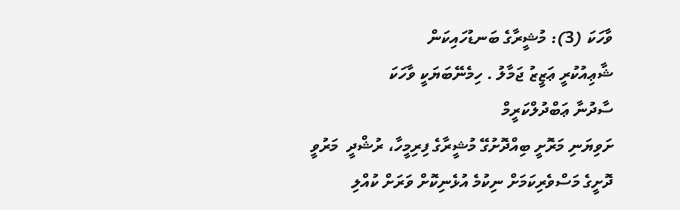ވާހަކަ (3): މުޝީރާގެ ބަނޑުހައިކަން
ޝާޢިއުކުރީ ޢަޒީޒު ޖަމާލު . ހިމެނޭބަޔަކީ ވާހަކަ
ސާދުނާ ޢަބްދުލްކަރީމް
ށަވިޔަނި މަރޮށީ ބިއްދޮށުގޭ މުޝީރާގެ ފިރިމީހާ، ރުޝްދީ  މަރުވީ  ދޮށީގެ މަސްވެރިކަމަށް ނިކުމެ އުޅެނިކޮށް ވަރަށް ކުއްލި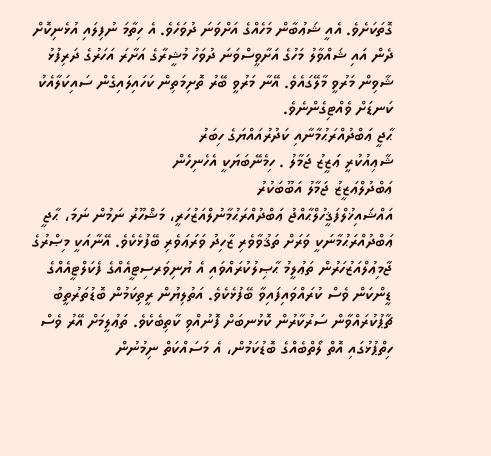ގޮތަކަށެވެ. އެއީ ޝަޢުބާން މަހެއްގެ އަށްވަނަ ދުވަހެވެ. އެ ހިތާމަ ނުފިލައި އުޅެނިކޮށް ދެން އައި ޝައްވާލު މަހުގެ އަށާވީސްވަނަ ދުވަހު މުޝީރާގެ އަށާރަ އަހަރުގެ ދަރިފުޅު ޝާވިން މަރުވީ މާލޭގައެވެ. އޭނާ މަރުވީ ބޭރު ތޮށިމަތިން ކަހައިލައިގެން ސައިކަލާއެކު ކަނޑަށް ވެއްޓިގެންނެވެ.
ޙާޖީ ޢަބްދުއްރަޙުމާނާއި ކަދުރުއައްޔަގެ ހިބަރު
ޝާޢިއުކުރީ ޢަޒީޒު ޖަމާލު . ހިމެނޭބަޔަކީ އެހެނިހެން
ޢަބްދުލްޢަޒީޒު ޖަމާލު އަބޫބަކުރު
އައްޝައިޚުލްފަޤީހުލްޙާއްޖު ޢަބްދުއްރަޙުމާނުލްއަޒުހަރީ، މަޝްހޫރު ނަމުން ނަމަ، ޙާޖީ ޢަބްދުއްރަޙުމާނަކީ ވަރަށް ތަޤުވާވެރި ޒާހިދު ވަރަޢަވެރި ބޭފުޅެކެވެ. އޭނާއަކީ މިޞްރުގެ ޖާމިޢުލްއަޒުހަރުން ތަޢުލީމު ޙާޞިލުކުރައްވައި އެ ޔުނިވަރސިޓީއެއްގެ ފެކަލްޓީއެއްގެ ޑީންކަން ވެސް ކުރައްވައިފައިވާ ބޭފުޅެކެވެ. އަތުލިޔުން ރީތިކަމުން ބޮޑުތަރުތީބު ޗާޕުކުރައްވާން ސަރުކާރުން ކޮޅުނބަށް ފޮނުއްވި ކާތިބެކެވެ. ތަޢުލީމަށް އޭރު ވެސް ހިތްޕުޅުގައި އޮތް ލޯތްބެއްގެ ބޮޑުކަމުން، އެ މަސައްކަތް ނިމުނުން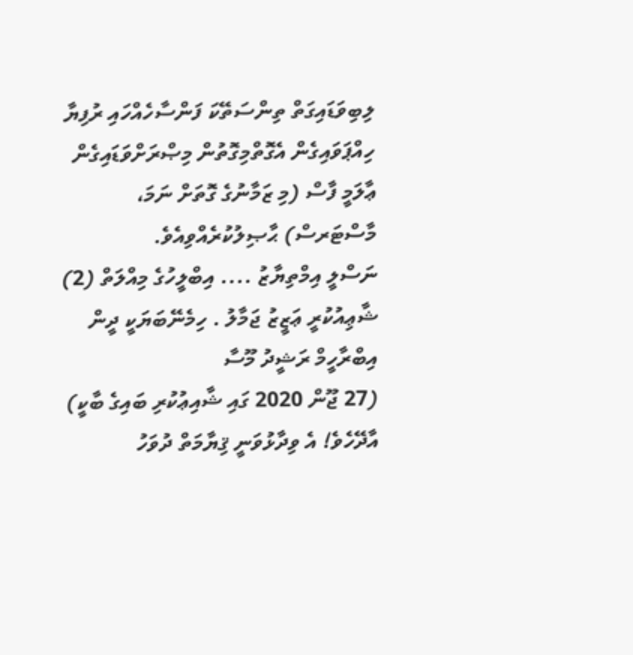ލިބިވަޑައިގަތް ތިންސަތޭކަ ފަންސާހެއްހައި ރުފިޔާ ހިއްޕަވައިގެން އެގޮތްމިގޮތުން މިޞްރަށްވަޑައިގެން ޢާލަމީ ފާސް (މި ޒަމާނުގެ ގޮތަށް ނަމަ، މާސްޓަރސް) ޙާޞިލުކުރެއްވިއެވެ.
ނަސްލީ އިމްތިޔާޒު .... އިބްލީހުގެ މިއްލަތް (2)
ޝާޢިއުކުރީ ޢަޒީޒު ޖަމާލު . ހިމެނޭބަޔަކީ ދީން
އިބްރާހީމް ރަޝީދު މޫސާ
(27 ޖޫން 2020 ގައި ޝާއިޢުކުރި ބައިގެ ބާކީ)
އާދޭހެވެ! އެ ވިދާޅުވަނީ ޤިޔާމަތް ދުވަހު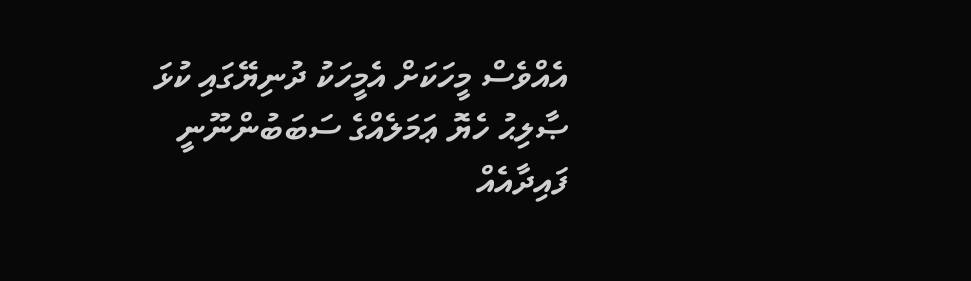އެއްވެސް މީހަކަށް އެމީހަކު ދުނިޔޭގައި ކުޅަ ޞާލިޙު ހެޔޮ ޢަމަލެއްގެ ސަބަބުންނޫނީ ފައިދާއެއް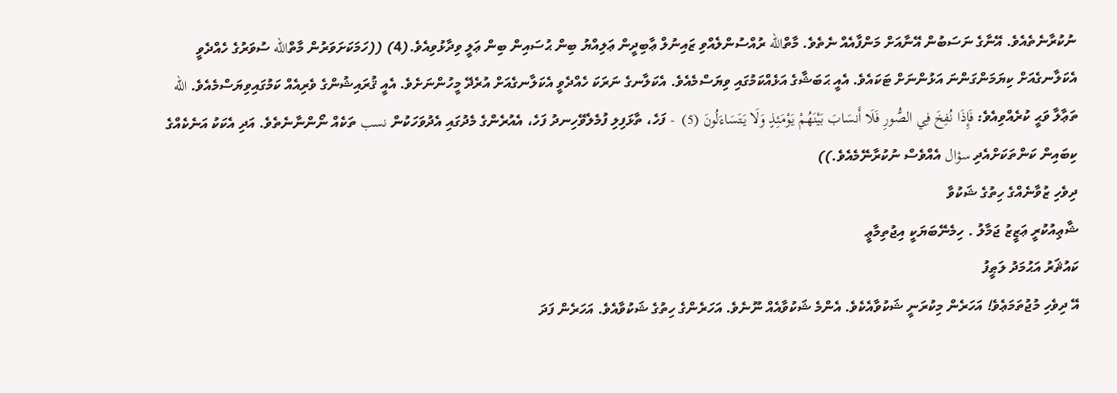ނުކުރާނެތެއެވެ. އޭނާގެ ނަސަބުން އޭނާއަށް މަންފާއެއް ނެތެވެ. މާތްالله ރުއްސުންލެއްވި ޒައިނުލް ޢާބިދީން ޢަލިއްޔު ބިން ޙުސައިން ބިން ޢަލީ ވިދާޅުވިއެވެ.(4) ((ހަމަކަށަވަރުން މާތްالله ސުވަރުގެ ހެއްދެވީ އެކަލާނގެއަށް ކިޔަމަންގަންނަ އަޅުންނަށް ޓަކައެވެ. އެއީ ޙަބަޝާގެ އަޅެއްކަމުގައި ވިޔަސްމެއެވެ. އެކަލާނގެ ނަރަކަ ހެއްދެވީ އެކަލާނގެއަށް އުރެދޭ މީހުންނަށެވެ. އެއީ ޤުރައިޝުންގެ ވެރިއެއް ކަމުގައިވިޔަސްމެއެވެ. الله ތަޢާލާ ވަޙީ ކުރެއްވިއެވެ: فَإِذَا نُفِخَ فِي الصُّورِ فَلَا أَنسَابَ بَيْنَهُمْ يَوْمَئِذٍ وَلَا يَتَسَاءَلُونَ (5)  - ފަހެ، ތާޅަފިލި ފުމެލެވޭހިނދު ފަހެ، އެއުރެންގެ މެދުގައި އެދުވަހަކުން نسب ތަކެއް ނޯންނާނެތެވެ. އަދި އެކަކު އަނެކެއްގެ ކިބައިން ކަންތަކަށްއެދި سؤال އެއްވެސް ނުކުރާނޭމެއެވެ.))
ދިވެހި ޒުވާނެއްގެ ހިތުގެ ޝަކުވާ
ޝާޢިއުކުރީ ޢަޒީޒު ޖަމާލު . ހިމެނޭބަޔަކީ އިޖުތިމާޢީ
ކައުޘަރު އަޙުމަދު ލަޠީފު
އޭ ދިވެހި މުޖުތަމަޢެވެ! އަހަރެން މިކުރަނީ ޝަކުވާއެކެވެ. އެންމެ ޝަކުވާއެއް ނޫނެވެ. އަހަރެންގެ ހިތުގެ ޝަކުވާއެވެ. އަހަރެން ފަދަ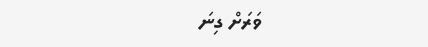ވަރަށް ގިނަ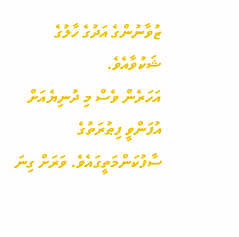ޒުވާނުންގެ އަދުގެ ހާލުގެ ޝަކުވާއެވެ.
އަހަރެން ވެސް މި ދުނިޔެއަށް އުފަންވީ ފިޠުރަތުގެ ސާފުކަންމަތީގައެވެ. ވަރަށް ގިނަ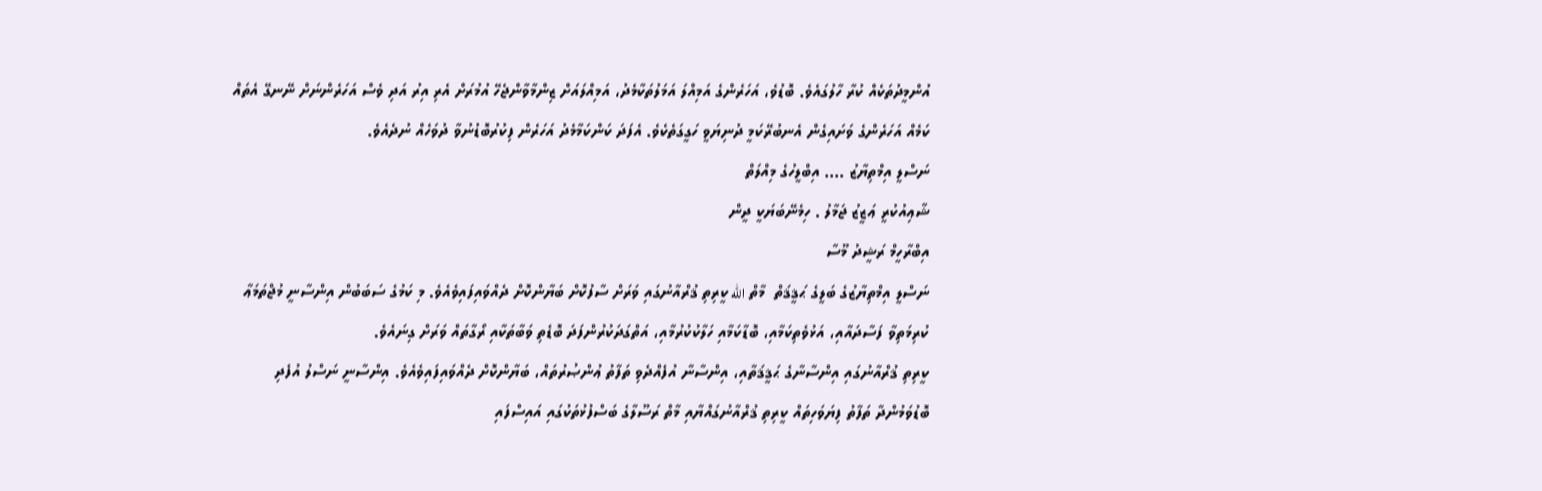އުންމީދުތަކެއް ކުރާ ހާލުގައެވެ. ބޮޑުވެ، އަހަރެންގެ އަމިއްލަ އަމަލުތަކާމެދު، އަމިއްލައަށް ޒިންމާވާންޖެހޭ އުމުރަށް އެރި އިރު އަދި ވެސް އަހަރެންނަށް ނޭނގޭ އެތައް ކަމެއް އަހަރެންގެ ވަށައިގެން އެނބުރޭކަމީ ދުނިޔަވީ ހަގީގަތެކެވެ. އެފަދަ ކަންކަމާމެދު އަހަރެން ފިކުރުބޮޑުނުވާ ދުވަހެއް ނުދެއެވެ.
ނަސްލީ އިމްތިޔާޒު .... އިބްލީހުގެ މިއްލަތް
ޝާޢިއުކުރީ ޢަޒީޒު ޖަމާލު . ހިމެނޭބަޔަކީ ދީން
އިބްރާހީމް ރަޝީދު މޫސާ
ނަސްލީ އިމްތިޔާޒުގެ ބަލީގެ ޙަޤީޤަތް  މާތް الله ކީރިތި ޤުރްއާނުގައި ވަރަށް ސާފުކޮށް ބަޔާންކޮށް ދެއްވައިފައިވެއެވެ. މި ކަމުގެ ސަބަބުން އިންސާނީ މުޖްތަމަޢާ ކުރިމަތިވާ ފަސާދައާއި، އަޅުވެތިކަމާއި، ބޮޑާކަމާއި ހަލާކުކުރުމާއި، އަތްގަދަކުރުންފަދަ ބޮޑެތި ވަބާތަކާއި ރޯގާތައް ވަރަށް ގިނައެވެ.
ކީރިތި ޤުރްއާނުގައި އިންސާނާގެ ޙަޤީޤަތާއި، އިންސާނާ އުފެއްދެވި ތަފާތު ޢުންޞުރުތައް، ބަޔާންކޮށް ދެއްވައިފައިވެއެވެ. އިންސާނީ ނަސްލު އުފެދި ބޮޑުވަމުންދާ ތަފާތު ފިޔަވަހިތައް ކީރިތި ޤުރްއާނުގައްޔާއި މާތް ރަސޫލާގެ ބަސްފުޅުތަކުގައި އައިސްފައި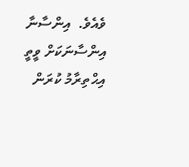ވެއެވެ.  އިންސާނާ އިންސާނަކަށް ވީތީ އިޙްތިރާމު ކުރަން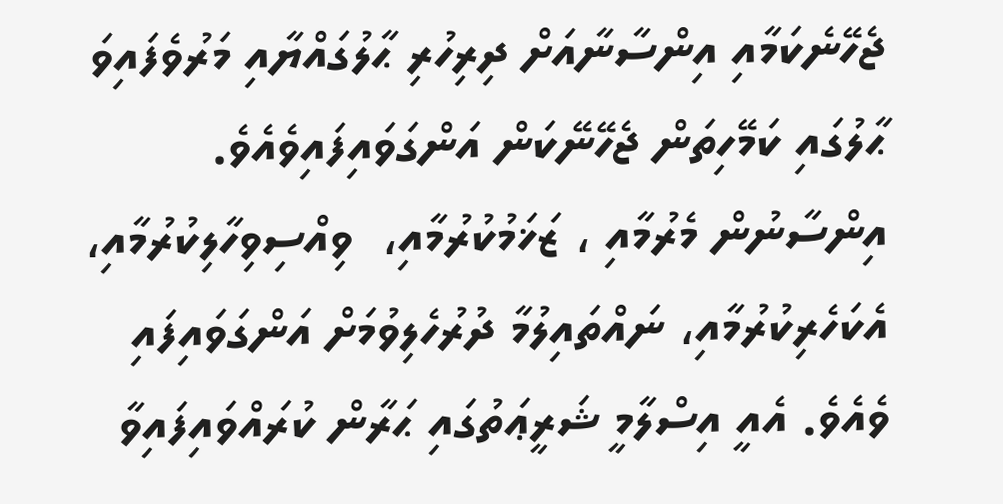ޖެހޭނެކަމާއި އިންސާނާއަށް ދިރިހުރި ޙާލުގައްޔާއި މަރުވެފައިވަ ޙާލުގައި ކަމޭހިތަން ޖެހޭނޭކަން އަންގަވައިފައިވެއެވެ. އިންސާނުން މެރުމާއި ، ޒަޚަމުކުރުމާއި،  ވިއްސިވިހާލިކުރުމާއި، އެކަހެރިކުރުމާއި، ނައްތައިލުމާ ދުރުހެލިވުމަށް އަންގަވައިފައި ވެއެވެ. އެއީ އިސްލާމީ ޝަރީޢަތުގައި ޙަރާން ކުރައްވައިފައިވާ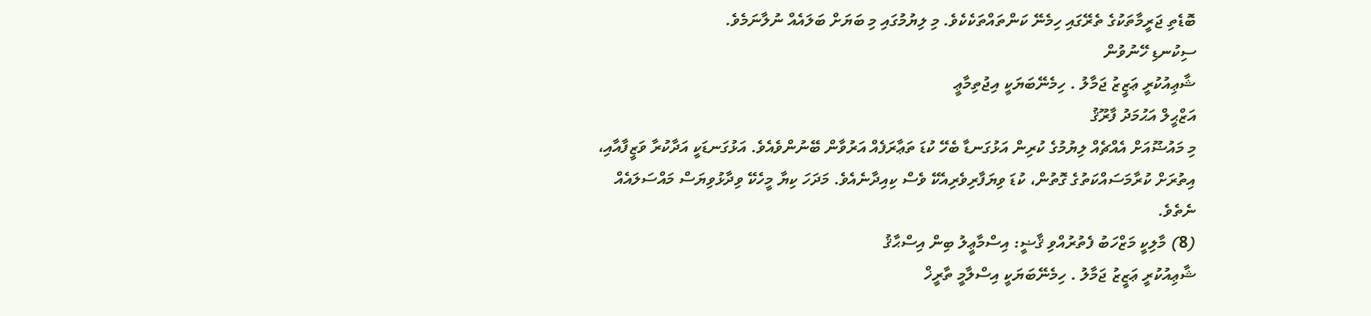ބޮޑެތި ޖަރީމާތަކުގެ ތެރޭގައި ހިމެނޭ ކަންތައްތަކެކެވެ. މި ލިޔުމުގައި މި ބަޔަށް ބަލައެއް ނުލާނަމެވެ.
ސިކުނޑި ހޭނުވުން
ޝާޢިއުކުރީ ޢަޒީޒު ޖަމާލު . ހިމެނޭބަޔަކީ އިޖުތިމާޢީ
އަޒްޙީލް އަޙުމަދު ފާރޫޤު
މި މައުޟޫއަށް އެއްޗެއް ލިޔުމުގެ ކުރިން އަޅުގަނޑާ ބެހޭ ކުޑަ ތަޢާރަފެއް އަރުވާން ބޭނުންވެއެވެ. އަޅުގަނޑަކީ އަދާކުރާ ވަޒީފާއާއި، އިތުރަށް ކުރާމަސައްކަތުގެ ގޮތުން، ކުޑަ ވިޔަފާރިވެރިއެކޭ ވެސް ކިއިދާނެއެވެ. މަދަހަ ކިޔާ މީހެކޭ ވިދާޅުވިޔަސް މައްސަލައެއް ނެތެވެ.
(8) މާލިކީ މަޒްހަބު ފެތުރުއްވި ޤާޟީ: އިސްމާޢީލު ބިން އިސްޙާޤު
ޝާޢިއުކުރީ ޢަޒީޒު ޖަމާލު . ހިމެނޭބަޔަކީ އިސްލާމީ ތާރީޚް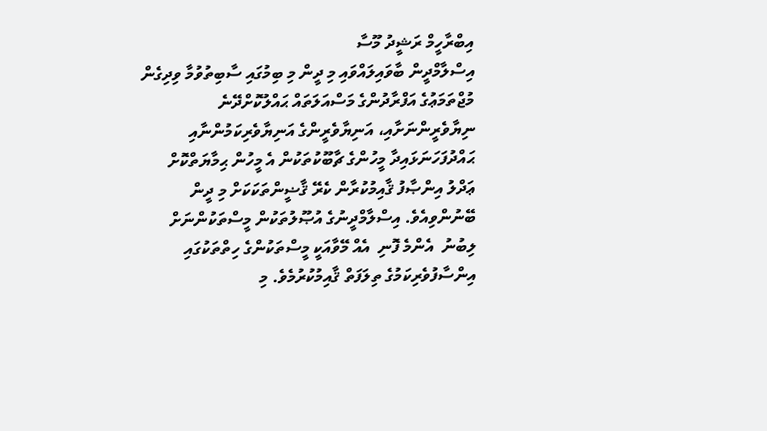އިބްރާހީމް ރަޝީދު މޫސާ
އިސްލާމްދީން ބާވައިލައްވައި މި ދީން މި ބިމުގައި ސާބިތުވުމާ ވިދިގެން މުޖްތަމަޢުގެ އަފްރާދުންގެ މަސްއަލަތައް ޙައްލުކޮށްދޭނެ  ނިޔާވެރީންނަށާއި، އަނިޔާވެރީންގެ އަނިޔާވެރިކަމުންނާއި  ޙައްދުފަހަނަޅައިދާ މީހުންގެ ޗާބޫކުތަކުން އެ މީހުން ޙިމާޔަތްކޮށް ޢަދްލު އިންޞާފު ޤާއިމުކުރާން ކެރޭ ޤާޟީންތަކަކަށް މި ދީން ބޭނުންވިއެވެ. އިސްލާމްދީނުގެ އުޞޫލުތަކުން މީސްތަކުންނަށް ލިބުނު  އެންމެ ފޮނި  އެއް މޭވާއަކީ މީސްތަކުންގެ ހިތްތަކުގައި އިންސާފުވެރިކަމުގެ ތިލަފަތް ޤާއިމުކުރުމެވެ. މި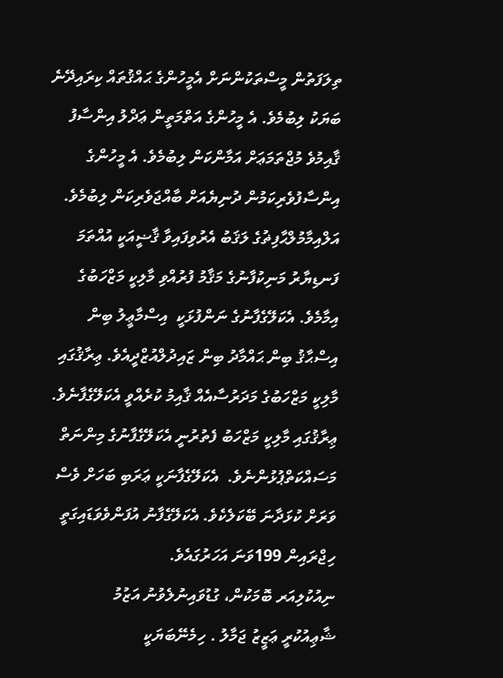ތިލަފަތުން މީސްތަކުންނަށް އެމީހުންގެ ޙައްޤުތައް ކިރައިދޭނެ ބަޔަކު ލިބުމެވެ. އެ މީހުންގެ އަތްމަތީން ޢަދްލު އިންސާފު ޤާއިމުވެ މުޖްތަމަޢަށް އަމާންކަން ލިބުމެވެ. އެ މީހުންގެ އިންސާފުވެރިކަމުން ދުނިޔެއަށް ބާއްޖަވެރިކަން ލިބުމެވެ.
އަލްއިމާމުލްޙާފިޡުގެ ލަޤަބު އެރުވިފައިވާ ޤާޟީއަކީ އުއްތަމަ ފަނޑިޔާރު މަނިކުފާނުގެ މަޤާމު ފުރުއްވި މާލިކީ މަޒްހަބުގެ އިމާމެވެ. އެކަލޭގެފާނުގެ ނަންފުޅަކީ  އިސްމާޢީލު ބިން އިސްޙާޤު ބިން ޙައްމާދު ބިން ޒައިދުލްއުޒްދީއެވެ. ޢިރާޤުގައި މާލިކީ މަޒްހަބުގެ މަދަރުސާއެއް ޤާއިމު ކުރެއްވީ އެކަލޭގެފާނެވެ. ޢިރާޤުގައި މާލިކީ މަޒްހަބު ފެތުރުނީ އެކަލޭގެފާނުގެ މިންނަތް މަސައްކަތްޕުޅުންނެވެ.  އެކަލޭގެފާނަކީ ޢަރަބި ބަހަށް ވެސް ވަރަށް ކުޅަދާނަ ބޭކަލެކެވެ. އެކަލޭގެފާނު އުފަންވެވަޑައިގަތީ ހިޖްރައިން 199ވަނަ އަހަރުގައެވެ.
ނިއުކުލިއަރ ބޮމަކުން، ގުޑުވައިނުލެވުނު އަޒުމު
ޝާޢިއުކުރީ ޢަޒީޒު ޖަމާލު . ހިމެނޭބަޔަކީ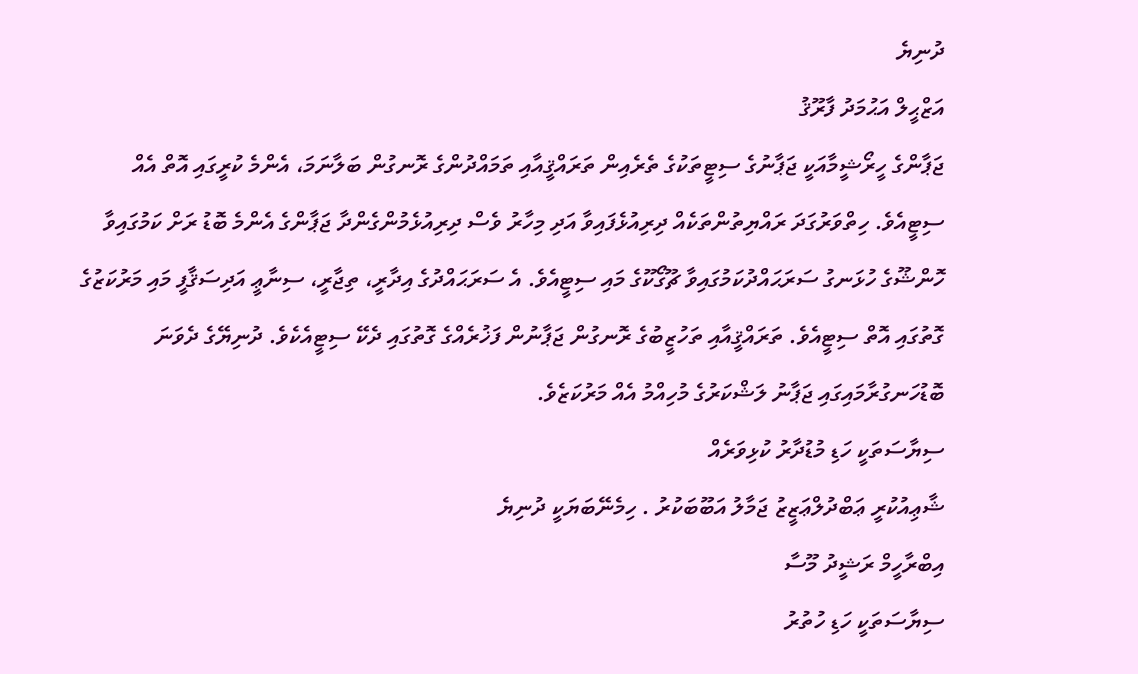ދުނިޔެ
އަޒްޙީލް އަޙުމަދު ފާރޫޤު
ޖަޕާންގެ ހީރޯޝީމާއަކީ ޖަޕާނުގެ ސިޓީތަކުގެ ތެރެއިން ތަރައްޤީއާއި ތަމައްދުންގެ ރޮނގުން ބަލާނަމަ، އެންމެ ކުރީގައި އޮތް އެއް ސިޓީއެވެ. ހިތްވަރުގަދަ ރައްޔިތުންތަކެއް ދިރިއުޅެފައިވާ އަދި މިހާރު ވެސް ދިރިއުޅެމުންގެންދާ ޖަޕާންގެ އެންމެ ބޮޑު ރަށް ކަމުގައިވާ ހޮންޝޫގެ ހުޅަނގު ސަރަޙައްދުކަމުގައިވާ ޗޫގޯކޫގެ މައި ސިޓީއެވެ. އެ ސަރަޙައްދުގެ އިދާރީ، ތިޖާރީ، ސިނާޢީ އަދިސަޤާފީ މައި މަރުކަޒުގެ ގޮތުގައި އޮތް ސިޓީއެވެ. ތަރައްޤީއާއި ތަހުޒީބުގެ ރޮނގުން ޖަޕާނުން ފަޚުރެއްގެ ގޮތުގައި ދެކޭ ސިޓީއެކެވެ. ދުނިޔޭގެ ދެވަނަ ބޮޑުހަނގުރާމައިގައި ޖަޕާނު ލަޝްކަރުގެ މުހިއްމު އެއް މަރުކަޒެވެ.
ސިޔާސަތަކީ ހަޑި މުޑުދާރު ކުޅިވަރެއް
ޝާޢިއުކުރީ ޢަބްދުލްޢަޒީޒު ޖަމާލު އަބޫބަކުރު . ހިމެނޭބަޔަކީ ދުނިޔެ
އިބްރާހީމް ރަޝީދު މޫސާ
ސިޔާސަތަކީ ހަޑި ހުތުރު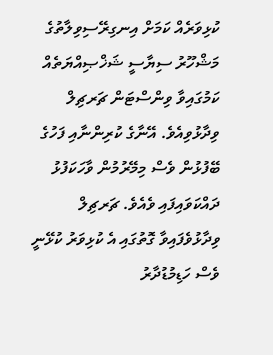ކުޅިވަރެއް ކަމަށް އިނގިރޭސިވިލާތުގެ މަޝްހޫރު ސިޔާސީ ޝަޚްޞިއްޔަތެއް ކަމުގައިވާ ވިންސްޓަން ޗަރޗިލް ވިދާޅުވިއެވެ. އޭނާގެ ކުރިންނާއި ފަހުގެ ބޭފުޅުން ވެސް މިމޭރުމުން ވާހަކަފުޅު ދައްކަވައިފައި ވެއެވެ. ޗަރޗިލް ވިދާޅުވެފައިވާ ގޮތުގައި އެ ކުޅިވަރު ކުޅޭނީ ވެސް ހަޑިމުޑުދާރު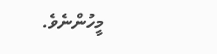މީހުންނެވެ.